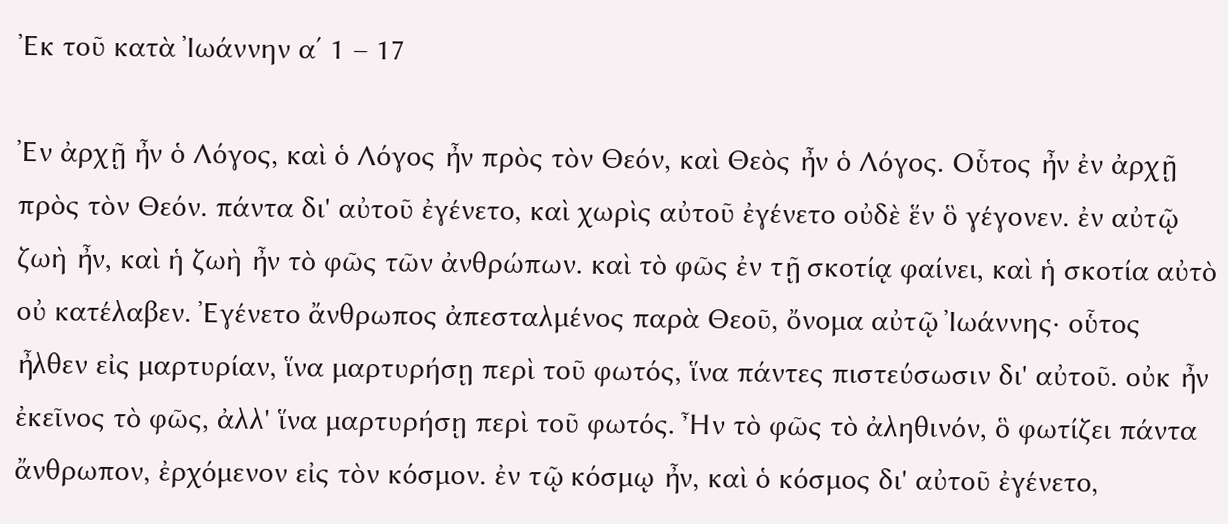Ἐκ τοῦ κατὰ Ἰωάννην α΄ 1 – 17

Ἐν ἀρχῇ ἦν ὁ Λόγος, καὶ ὁ Λόγος ἦν πρὸς τὸν Θεόν, καὶ Θεὸς ἦν ὁ Λόγος. Οὗτος ἦν ἐν ἀρχῇ πρὸς τὸν Θεόν. πάντα δι' αὐτοῦ ἐγένετο, καὶ χωρὶς αὐτοῦ ἐγένετο οὐδὲ ἕν ὃ γέγονεν. ἐν αὐτῷ ζωὴ ἦν, καὶ ἡ ζωὴ ἦν τὸ φῶς τῶν ἀνθρώπων. καὶ τὸ φῶς ἐν τῇ σκοτίᾳ φαίνει, καὶ ἡ σκοτία αὐτὸ οὐ κατέλαβεν. Ἐγένετο ἄνθρωπος ἀπεσταλμένος παρὰ Θεοῦ, ὄνομα αὐτῷ Ἰωάννης· οὗτος ἦλθεν εἰς μαρτυρίαν, ἵνα μαρτυρήσῃ περὶ τοῦ φωτός, ἵνα πάντες πιστεύσωσιν δι' αὐτοῦ. οὐκ ἦν ἐκεῖνος τὸ φῶς, ἀλλ' ἵνα μαρτυρήσῃ περὶ τοῦ φωτός. Ἦν τὸ φῶς τὸ ἀληθινόν, ὃ φωτίζει πάντα ἄνθρωπον, ἐρχόμενον εἰς τὸν κόσμον. ἐν τῷ κόσμῳ ἦν, καὶ ὁ κόσμος δι' αὐτοῦ ἐγένετο,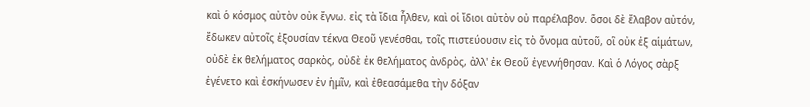καὶ ὁ κόσμος αὐτὸν οὐκ ἔγνω. εἰς τὰ ἴδια ἦλθεν, καὶ οἱ ἴδιοι αὐτὸν οὐ παρέλαβον. ὅσοι δὲ ἔλαβον αὐτόν, ἔδωκεν αὐτοῖς ἐξουσίαν τέκνα Θεοῦ γενέσθαι, τοῖς πιστεύουσιν εἰς τὸ ὄνομα αὐτοῦ, οἳ οὐκ ἐξ αἱμάτων, οὐδὲ ἐκ θελήματος σαρκὸς, οὐδὲ ἐκ θελήματος ἀνδρὸς, ἀλλ' ἐκ Θεοῦ ἐγεννήθησαν. Καὶ ὁ Λόγος σὰρξ ἐγένετο καὶ ἐσκήνωσεν ἐν ἡμῖν, καὶ ἐθεασάμεθα τὴν δόξαν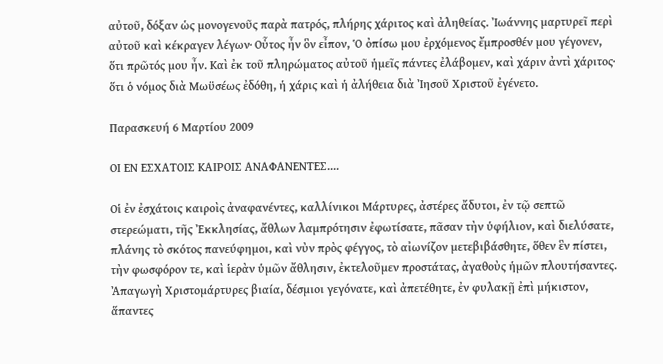αὐτοῦ, δόξαν ὡς μονογενοῦς παρὰ πατρός, πλήρης χάριτος καὶ ἀληθείας. Ἰωάννης μαρτυρεῖ περὶ αὐτοῦ καὶ κέκραγεν λέγων· Οὗτος ἦν ὃν εἶπον, Ὁ ὀπίσω μου ἐρχόμενος ἔμπροσθέν μου γέγονεν, ὅτι πρῶτός μου ἦν. Καὶ ἐκ τοῦ πληρώματος αὐτοῦ ἡμεῖς πάντες ἐλάβομεν, καὶ χάριν ἀντὶ χάριτος· ὅτι ὁ νόμος διὰ Μωϋσέως ἐδόθη, ἡ χάρις καὶ ἡ ἀλήθεια διὰ Ἰησοῦ Χριστοῦ ἐγένετο.

Παρασκευή 6 Μαρτίου 2009

ΟΙ ΕΝ ΕΣΧΑΤΟΙΣ ΚΑΙΡΟΙΣ ΑΝΑΦΑΝΕΝΤΕΣ....

Οἱ ἐν ἐσχάτοις καιροὶς ἀναφανέντες, καλλίνικοι Μάρτυρες, ἀστέρες ἄδυτοι, ἐν τῷ σεπτῶ στερεώματι, τῆς Ἐκκλησίας, ἄθλων λαμπρότησιν ἐφωτίσατε, πᾶσαν τὴν ὑφήλιον, καὶ διελύσατε, πλάνης τὸ σκότος πανεύφημοι, καὶ νὺν πρὸς φέγγος, τὸ αἰωνίζον μετεβιβάσθητε, ὅθεν ἓν πίστει, τὴν φωσφόρον τε, καὶ ἱερὰν ὑμῶν ἄθλησιν, ἐκτελοῦμεν προστάτας, ἀγαθοὺς ἡμῶν πλουτήσαντες.
Ἀπαγωγὴ Χριστομάρτυρες βιαία, δέσμιοι γεγόνατε, καὶ ἀπετέθητε, ἐν φυλακῇ ἐπὶ μήκιστον, ἅπαντες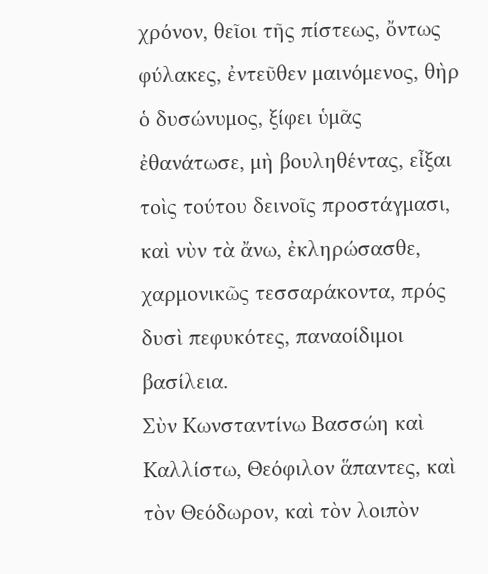χρόνον, θεῖοι τῆς πίστεως, ὄντως φύλακες, ἐντεῦθεν μαινόμενος, θὴρ ὁ δυσώνυμος, ξίφει ὑμᾶς ἐθανάτωσε, μὴ βουληθέντας, εἶξαι τοὶς τούτου δεινοῖς προστάγμασι, καὶ νὺν τὰ ἄνω, ἐκληρώσασθε, χαρμονικῶς τεσσαράκοντα, πρός δυσὶ πεφυκότες, παναοίδιμοι βασίλεια.
Σὺν Κωνσταντίνω Βασσώη καὶ Καλλίστω, Θεόφιλον ἅπαντες, καὶ τὸν Θεόδωρον, καὶ τὸν λοιπὸν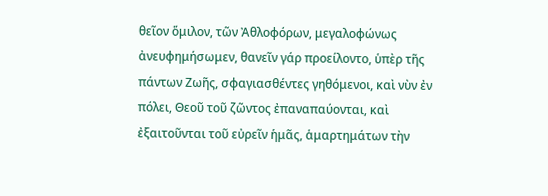θεῖον ὅμιλον, τῶν Ἀθλοφόρων, μεγαλοφώνως ἀνευφημήσωμεν, θανεῖν γάρ προείλοντο, ὑπὲρ τῆς πάντων Ζωῆς, σφαγιασθέντες γηθόμενοι, καὶ νὺν ἐν πόλει, Θεοῦ τοῦ ζῶντος ἐπαναπαύονται, καὶ ἐξαιτοῦνται τοῦ εὐρεῖν ἡμᾶς, ἁμαρτημάτων τὴν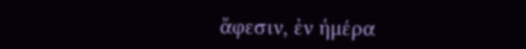ἄφεσιν, ἐν ἡμέρα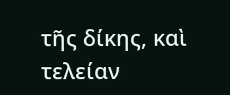τῆς δίκης, καὶ τελείαν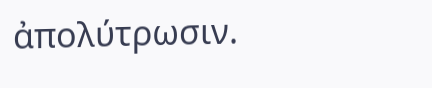ἀπολύτρωσιν.